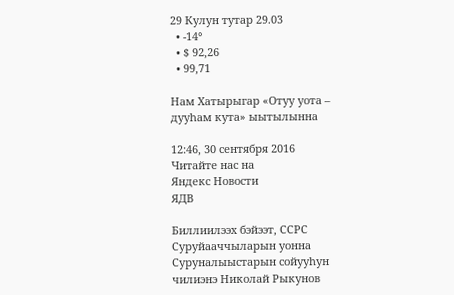29 Кулун тутар 29.03
  • -14°
  • $ 92,26
  • 99,71

Нам Хатырыгар «Отуу уота – дууһам кута» ыытылынна

12:46, 30 сентября 2016
Читайте нас на
Яндекс Новости
ЯДВ

Биллиилээх бэйээт, ССРС Суруйааччыларын уонна Суруналыыстарын сойууһун чилиэнэ Николай Рыкунов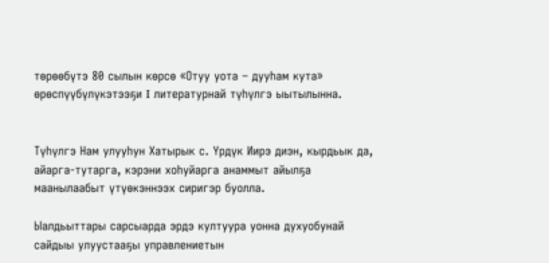төрөөбүтэ 80 сылын көрсө «Отуу уота – дууһам кута» өрөспүүбүлүкэтээҕи I литературнай түһүлгэ ыытылынна.


Түһүлгэ Нам улууһун Хатырык с. Үрдүк Иирэ диэн, кырдьык да, айарга-тутарга, кэрэни хоһуйарга анаммыт айылҕа маанылаабыт үтүөкэннээх сиригэр буолла.

Ыалдьыттары сарсыарда эрдэ култуура уонна духуобунай сайдыы улуустааҕы управлениетын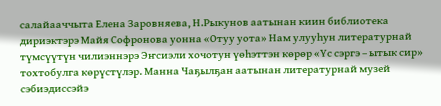салайааччыта Елена Заровняева, Н.Рыкунов аатынан киин библиотека дириэктэрэ Майя Софронова уонна «Отуу уота» Нам улууһун литературнай түмсүүтүн чилиэннэрэ Эҥсиэли хочотун үөһэттэн көрөр «Үс сэргэ – ытык сир» тохтобулга көрүстүлэр. Манна Чаҕылҕан аатынан литературнай музей сэбиэдиссэйэ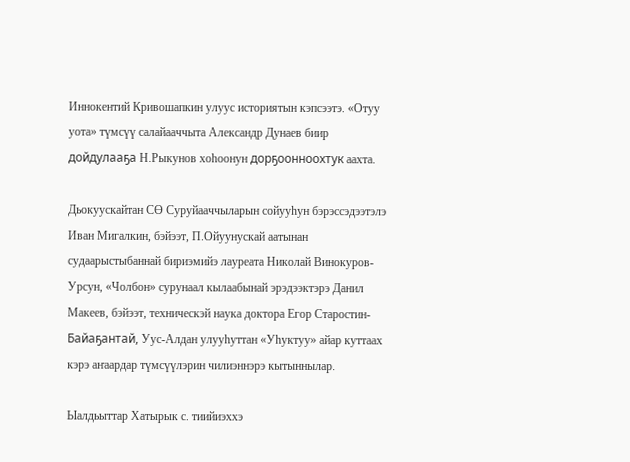Иннокентий Кривошапкин улуус историятын кэпсээтэ. «Отуу уота» түмсүү салайааччыта Александр Дунаев биир дойдулааҕа Н.Рыкунов хоһоонун дорҕоонноохтук аахта.

Дьокуускайтан СӨ Суруйааччыларын сойууһун бэрэссэдээтэлэ Иван Мигалкин, бэйээт, П.Ойуунускай аатынан судаарыстыбаннай бириэмийэ лауреата Николай Винокуров-Урсун, «Чолбон» сурунаал кылаабынай эрэдээктэрэ Данил Макеев, бэйээт, техническэй наука доктора Егор Старостин-Байаҕантай, Уус-Алдан улууһуттан «Уһуктуу» айар куттаах кэрэ аҥаардар түмсүүлэрин чилиэннэрэ кытыннылар.

Ыалдьыттар Хатырык с. тиийиэххэ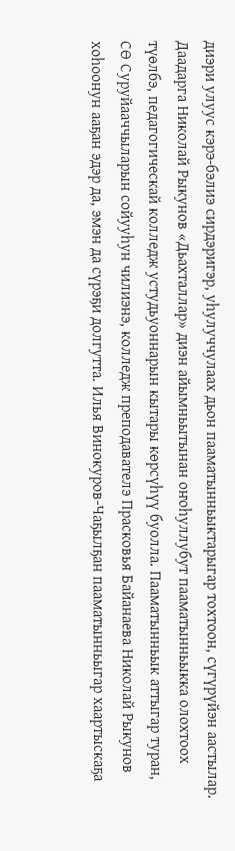диэри улуус кэрэ-бэлиэ сирдэригэр, уһулуччулаах дьон пааматынньыктарыгар тохтоон, сүгүрүйэн аастылар. Даадарга Николай Рыкунов «Дьахталлар» диэн айымньытынан оҥоһуллубут пааматынньыкка олохтоох түөлбэ, педагогическай колледж устудьуоннарын кытары көрсүһүү буолла. Пааматынньык аттыгар туран, СӨ Суруйааччыларын сойууһун чилиэнэ, колледж преподавателэ Прасковья Байанаева Николай Рыкунов хоһоонун ааҕан эдэр да, эмэн да сүрэҕи долгутта. Илья Винокуров-Чаҕылҕан пааматынньыгар хаартыскаҕа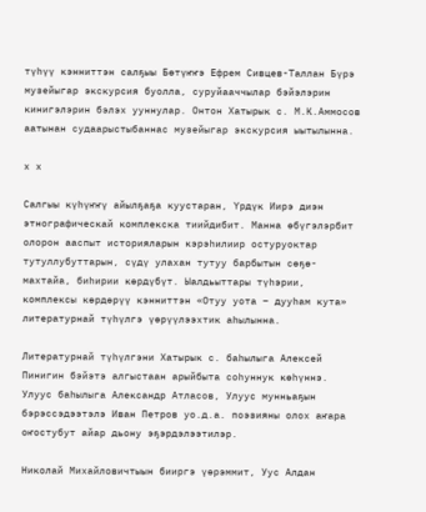түһүү кэнниттэн салҕыы Бөтүҥҥэ Ефрем Сивцев-Таллан Бүрэ музейыгар экскурсия буолла, суруйааччылар бэйэлэрин кинигэлэрин бэлэх ууннулар. Онтон Хатырык с. М.К.Аммосов аатынан судаарыстыбаннас музейыгар экскурсия ыытылынна.

х х

Салгыы күһүҥҥү айылҕаҕа куустаран, Үрдүк Иирэ диэн этнографическай комплекска тиийдибит. Манна өбүгэлэрбит олорон ааспыт историяларын кэрэһилиир остуруоктар тутуллубуттарын, сүдү улахан тутуу барбытын сөҕө-махтайа, биһирии көрдүбүт. Ыалдьыттары түһэрии, комплексы көрдөрүү кэнниттэн «Отуу уота – дууһам кута» литературнай түһүлгэ үөрүүлээхтик аһылынна.

Литературнай түһүлгэни Хатырык с. баһылыга Алексей Пинигин бэйэтэ алгыстаан арыйбыта соһуннук көһүннэ. Улуус баһылыга Александр Атласов, Улуус мунньаҕын бэрэссэдээтэлэ Иван Петров уо.д.а. поэзияны олох аҥара оҥостубут айар дьону эҕэрдэлээтилэр.

Николай Михайловичтыын бииргэ үөрэммит, Уус Алдан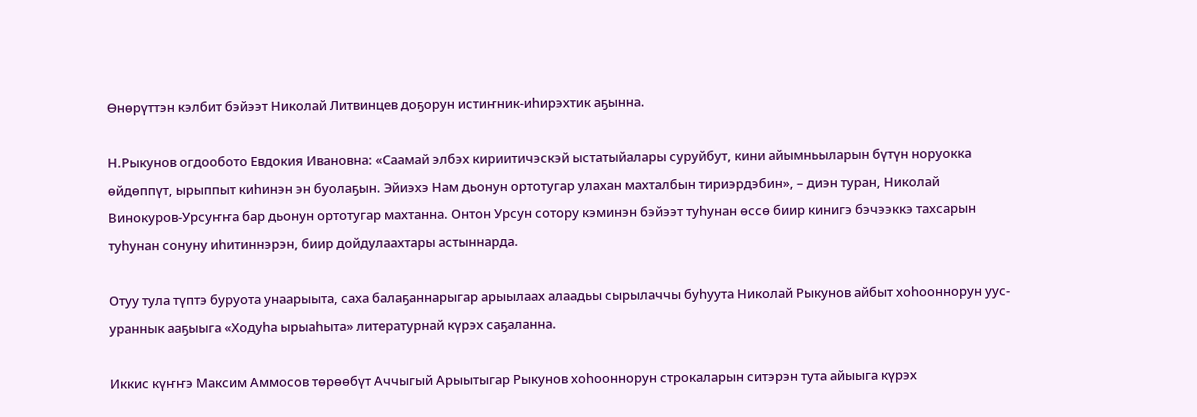Өнөрүттэн кэлбит бэйээт Николай Литвинцев доҕорун истиҥник-иһирэхтик аҕынна.

Н.Рыкунов огдообото Евдокия Ивановна: «Саамай элбэх кириитичэскэй ыстатыйалары суруйбут, кини айымньыларын бүтүн норуокка өйдөппүт, ырыппыт киһинэн эн буолаҕын. Эйиэхэ Нам дьонун ортотугар улахан махталбын тириэрдэбин», – диэн туран, Николай Винокуров-Урсуҥҥа бар дьонун ортотугар махтанна. Онтон Урсун сотору кэминэн бэйээт туһунан өссө биир кинигэ бэчээккэ тахсарын туһунан сонуну иһитиннэрэн, биир дойдулаахтары астыннарда.

Отуу тула түптэ буруота унаарыыта, саха балаҕаннарыгар арыылаах алаадьы сырылаччы буһуута Николай Рыкунов айбыт хоһооннорун уус-ураннык ааҕыыга «Ходуһа ырыаһыта» литературнай күрэх саҕаланна.

Иккис күҥҥэ Максим Аммосов төрөөбүт Аччыгый Арыытыгар Рыкунов хоһооннорун строкаларын ситэрэн тута айыыга күрэх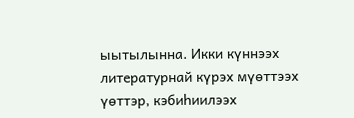ыытылынна. Икки күннээх литературнай күрэх мүөттээх үөттэр, кэбиһиилээх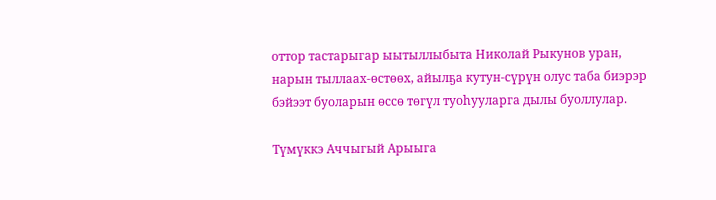оттор тастарыгар ыытыллыбыта Николай Рыкунов уран, нарын тыллаах-өстөөх, айылҕа кутун-сүрүн олус таба биэрэр бэйээт буоларын өссө төгүл туоһууларга дылы буоллулар.

Түмүккэ Аччыгый Арыыга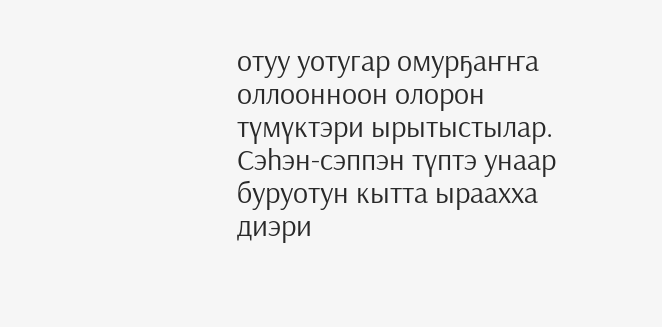отуу уотугар омурҕаҥҥа оллоонноон олорон түмүктэри ырытыстылар. Сэһэн-сэппэн түптэ унаар буруотун кытта ыраахха диэри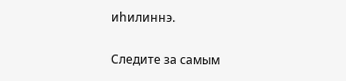иһилиннэ.

Следите за самым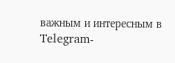важным и интересным в Telegram-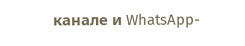канале и WhatsApp-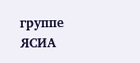группе ЯСИА